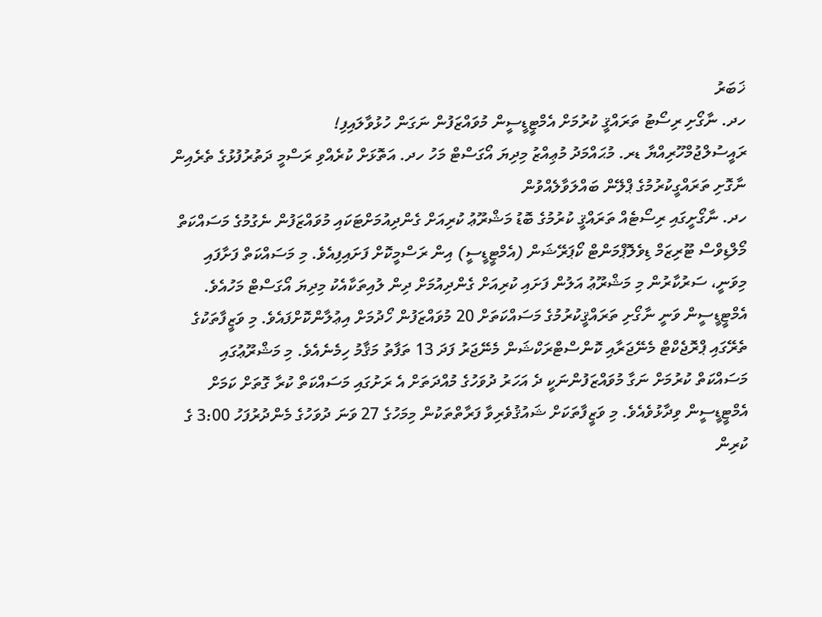ޚަބަރު
ހދ. ނާގޯށި ރިސޯޓު ތަރައްޤީ ކުރުމަށް އެމްޓީޑީސީން މުވައްޒަފުން ނަގަން ހުޅުވާލައިފި!
ރައީސުލްޖުމްހޫރިއްޔާ ޑރ. މުޙައްމަދު މުޢިއްޒު މިދިޔަ އޯގަސްޓް މަހު ހދ. އަތޮޅަށް ކުރެއްވި ރަސްމީ ދަތުރުފުޅުގެ ތެރެއިން ނާގޮށި ތަރައްގީކުރުމުގެ ޕްލޭން ބައްލަވާލެއްވުން
ހދ. ނާގޯށީގައި ރިސޯޓެއް ތަރައްޤީ ކުރުމުގެ ބޮޑު މަޝްރޫޢު ކުރިއަށް ގެންދިއުމަށްޓަކައި މުވައްޒަފުން ނެގުމުގެ މަސައްކަތް މޯލްޑިވްސް ޓޫރިޒަމް ޑިވެލޮޕްމަންޓް ކޯޕަރޭޝަން (އެމްޓީޑީސީ) އިން ރަސްމީކޮށް ފަށައިފިއެވެ. މި މަސައްކަތް ފަށާފައި މިވަނީ، ސަރުކާރުން މި މަޝްރޫޢު އަލުން ފަށައި ކުރިއަށް ގެންދިއުމަށް ދިން ލުއިތަކާއެކު މިދިޔަ އޯގަސްޓް މަހުއެވެ.
އެމްޓީޑީސީން ވަނީ ނާގޯށި ތަރައްޤީކުރުމުގެ މަސައްކަތަށް 20 މުވައްޒަފުން ހޯދުމަށް އިޢުލާންކޮށްފައެވެ. މި ވަޒީފާތަކުގެ ތެރޭގައި ޕްރޮޖެކްޓް މެނޭޖަރާއި ކޮންސްޓްރަކްޝަން މެނޭޖަރު ފަދަ 13 ތަފާތު މަޤާމު ހިމެނެއެވެ. މި މަޝްރޫޢުގައި މަސައްކަތް ކުރުމަށް ނަގާ މުވައްޒަފުންނަކީ ދެ އަހަރު ދުވަހުގެ މުއްދަތަށް އެ ރަށުގައި މަސައްކަތް ކުރާ ގޮތަށް ކަމަށް އެމްޓީޑީސީން ވިދާޅުވެއެވެ. މި ވަޒީފާތަކަށް ޝައުޤުވެރިވާ ފަރާތްތަކުން މިމަހުގެ 27 ވަނަ ދުވަހުގެ މެންދުރުފަހު 3:00 ގެ ކުރިން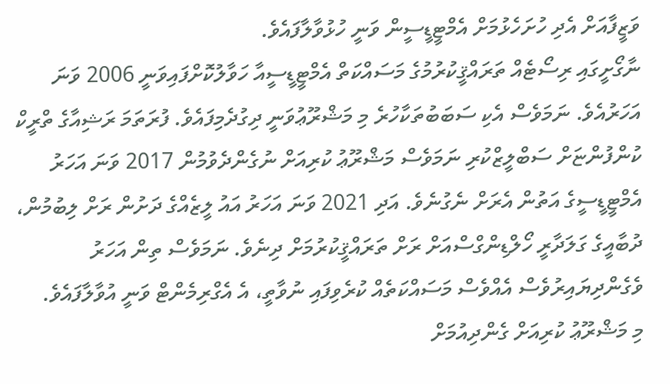ވަޒީފާއަށް އެދި ހުށަހެޅުމަށް އެމްޓީޑީސީން ވަނީ ހުޅުވާލާފައެވެ.
ނާގޯށީގައި ރިސޯޓެއް ތަރައްޤީކުރުމުގެ މަސައްކަތް އެމްޓީޑީސީއާ ހަވާލުކޮށްފައިވަނީ 2006 ވަނަ އަހަރުއެވެ. ނަމަވެސް އެކި ސަބަބުތަކާހުރެ މި މަޝްރޫޢުވަނީ ދިގުދެމިފައެވެ. ފުރަތަމަ ރަޝިއާގެ ތްރީކް ކުންފުންޏަށް ސަބްލީޒްކުރި ނަމަވެސް މަޝްރޫޢު ކުރިއަށް ނުގެންދެވުމުން 2017 ވަނަ އަހަރު އެމްޓީޑީސީގެ އަތުން އެރަށް ނެގުނެވެ. އަދި 2021 ވަނަ އަހަރު އައު ލީޒެއްގެ ދަށުން ރަށް ލިބުމުން، ދުބާއީގެ ގަލަދާރީ ހޯލްޑިންގްސްއަށް ރަށް ތަރައްޤީކުރުމަށް ދިނެވެ. ނަމަވެސް ތިން އަހަރު ވެގެންދިޔައިރުވެސް އެއްވެސް މަސައްކަތެއް ކުރެވިފައި ނުވާތީ، އެ އެގްރިމެންޓް ވަނީ އުވާލާފައެވެ.
މި މަޝްރޫޢު ކުރިއަށް ގެންދިއުމަށް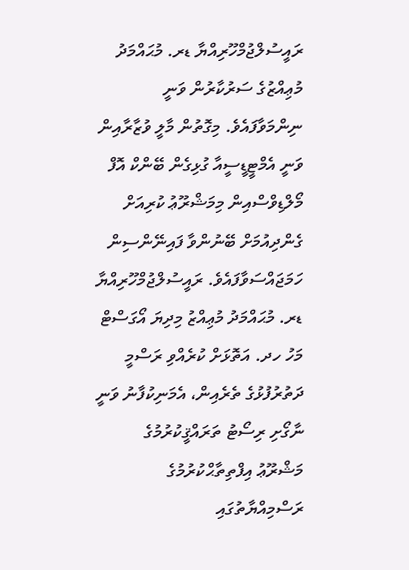ރައީސުލްޖުމްހޫރިއްޔާ ޑރ. މުޙައްމަދު މުޢިއްޒުގެ ސަރުކާރުން ވަނީ ނިންމަވާފައެވެ. މިގޮތުން މާލީ ވުޒާރާއިން ވަނީ އެމްޓީޑީސީއާ ގުޅިގެން ބޭންކް އޮފް މޯލްޑިވްސްއިން މިމަޝްރޫޢު ކުރިއަށް ގެންދިއުމަށް ބޭނުންވާ ފައިނޭންސިން ހަމަޖައްސަވާފައެވެ. ރައީސުލްޖުމްހޫރިއްޔާ ޑރ. މުޙައްމަދު މުޢިއްޒު މިދިޔަ އޯގަސްޓް މަހު ހދ. އަތޮޅަށް ކުރެއްވި ރަސްމީ ދަތުރުފުޅުގެ ތެރެއިން، އެމަނިކުފާނު ވަނީ ނާގޯށި ރިސޯޓު ތަރައްޤީކުރުމުގެ މަޝްރޫޢު އިފްތިތާޙްކުރުމުގެ ރަސްމިއްޔާތުގައި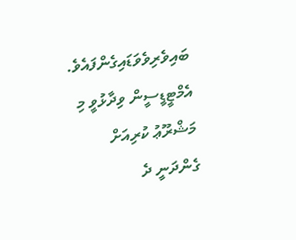ބައިވެރިވެވަޑައިގެންފައެވެ.
އެމްޓީޑީސީން ވިދާޅުވީ މި މަޝްރޫޢު ކުރިއަށް ގެންދަނީ ދެ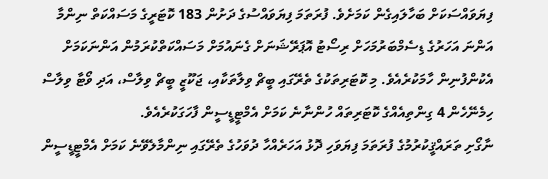ފިޔަވައްސަކަށް ބަހާލައިގެން ކަމަށެވެ. ފުރަތަމަ ފިޔަވައްސުގެ ދަށުން 183 ކޮޓަރީގެ މަސައްކަތް ނިންމާ އަންނަ އަހަރުގެ ޑިސެމްބަރުމަހަށް ރިސޯޓު އޮޕަރޭޝަނަށް ގެނައުމަށް މަސައްކަތްކުރަމުން އަންނަކަމަށް އެކުންފުނިން ހާމަކުރެއެވެ. މި ކޮޓަރިތަކުގެ ތެރޭގައި ބީޗް ވިލާތަކާއި، ޖަކޫޒީ ބީޗް ވިލާސް، އަދި ވޯޓާ ވިލާސް ހިމެނޭހެން 4 ގިންތިއެއްގެ ކޮޓަރިތައް ހުންނާނެ ކަމަށް އެމްޓީޑީސީން ފާހަގަކުރެއެވެ.
ނާގޯށި ތަރައްޤީކުރުމުގެ ފުރަތަމަ ފިޔަވަހި ދޮޅު އަހަރެއްހާ ދުވަހުގެ ތެރޭގައި ނިންމާލެވޭނެ ކަމަށް އެމްޓީޑީސީން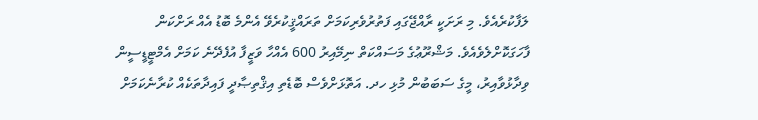ލަފާކުރެއެވެ. މި ރަށަކީ ރާއްޖޭގައި ފަތުރުވެރިކަމަށް ތަރައްޤީކުރެވޭ އެންމެ ބޮޑު އެއް ރަށްކަން ފާހަގަކޮށްލެވެއެވެ. މަޝްރޫޢުގެ މަސައްކަތް ނިމޭއިރު 600 އެއްހާ ވަޒީފާ އުފެދޭނެ ކަމަށް އެމްޓީޑީސީން ވިދާޅުވާއިރު، މީގެ ސަބަބުން މުޅި ހދ. އަތޮޅަށްވެސް ބޮޑެތި އިޤްތިޞާދީ ފައިދާތަކެއް ކުރާނެކަމަށް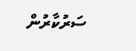ސަރުކާރުން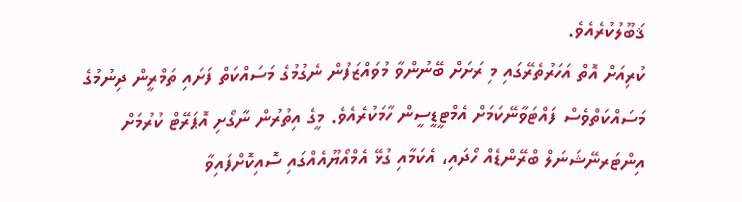ޤަބޫލުކުރެއެވެ.
ކުރިއަށް އޮތް އަހަރުތެރޭގައި މި ރަށަށް ބޭނުންވާ މުވައްޒަފުން ނެގުމުގެ މަސައްކަތް ފަށައި ތަމްރީން ދިނުމުގެ މަސައްކަތްވެސް ފައްޓަވާނޭކަމަށް އެމްޓީޑީސީން ހާމަކުރެއެވެ. މީގެ އިތުރުން ނާގޯށި އޮޕަރޭޓް ކުރުމަށް އިންޓަރނޭޝަނަލް ބްރޭންޑެއް ހޯދައި، އެކަމާއި ގުޅޭ އެމްއޯޔޫއެއްގައި ސޮއިކޮށްފައިވާ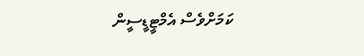ކަމަށްވެސް އެމްޓީޑީސީން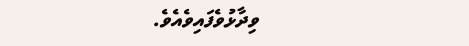ވިދާޅުވެފައިވެއެވެ.